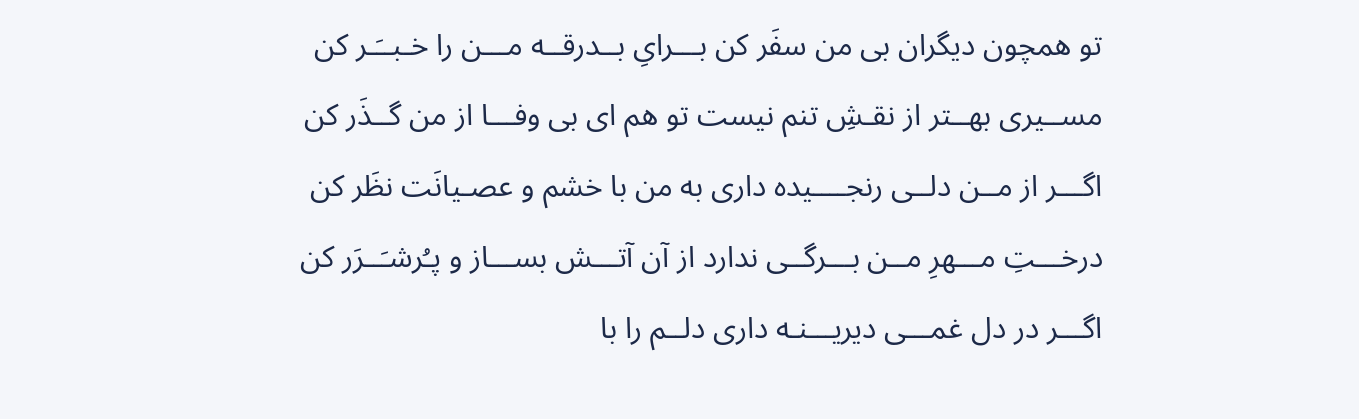تو همچون دیگران بی من سفَر کن بـــرایِ بــدرقــه مـــن را خـبــَـر کن مســیری بهــتر از نقـشِ تنم نیست تو هم ای بی وفـــا از من گــذَر کن اگـــر از مــن دلــی رنجــــیده داری به من با خشم و عصـیانَت نظَر کن درخـــتِ مـــهرِ مــن بـــرگــی ندارد از آن آتـــش بســـاز و پـُرشـَــرَر کن اگـــر در دل غمـــی دیریـــنـه داری دلــم را با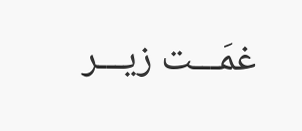غمَـــت زیـــر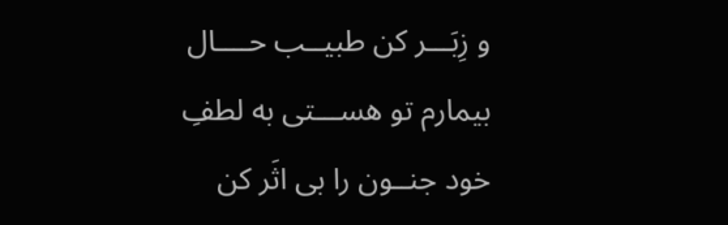و زِبَـــر کن طبیــب حــــال بیمارم تو هســـتی به لطفِ خود جنــون را بی اثَر کن